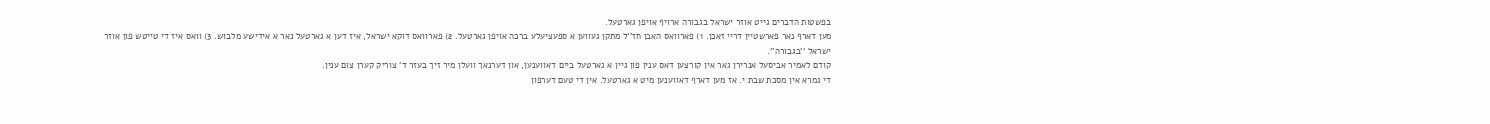בפשטות הדברים גייט אוזר ישראל בגבורה ארויף אויפן גארטעל.
מען דארף נאר פארשטיין דריי זאכן. 1) פארוואס האבן חז''ל מתקן געווען א ספעציעלע ברכה אויפן גארטעל. 2) פארוואס דוקא ישראל, איז דען א גארטעל נאר א אידישע מלבוש. 3) וואס איז די טייטש פון אוזר ישראל ''בגבורה''.
קודם לאמיר אביסעל אנרירן גאר אין קורצען דאס ענין פון גיין א גארטעל ביים דאווענען, און דערנאך וועלן מיר זיך בעזר ד' צוריק קערן צום ענין.
די גמרא אין מסכת שבת י. אז מען דארף דאווענען מיט א גארטעל. אין די טעם דערפון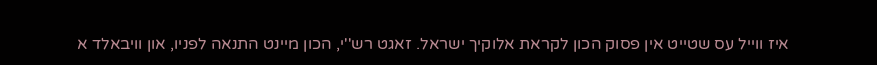איז ווייל עס שטייט אין פסוק הכון לקראת אלוקיך ישראל. זאגט רש''י, הכון מיינט התנאה לפניו, און וויבאלד א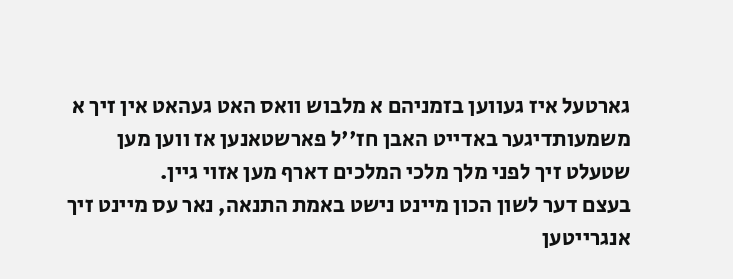גארטעל איז געווען בזמניהם א מלבוש וואס האט געהאט אין זיך א משמעותדיגער באדייט האבן חז''ל פארשטאנען אז ווען מען שטעלט זיך לפני מלך מלכי המלכים דארף מען אזוי גיין.
בעצם דער לשון הכון מיינט נישט באמת התנאה, נאר עס מיינט זיך אנגרייטען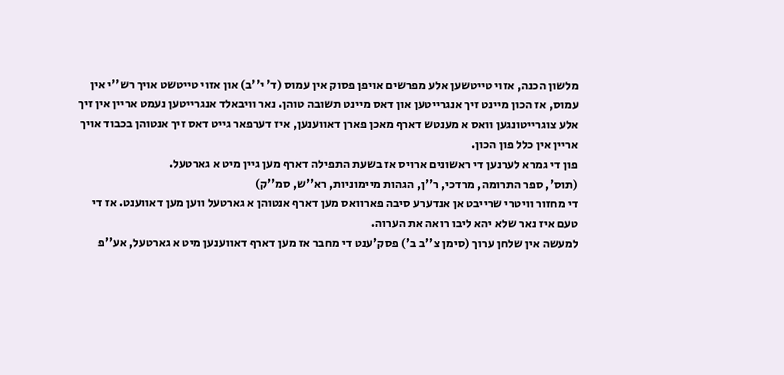מלשון הכנה, אזוי טייטשען אלע מפרשים אויפן פסוק אין עמוס (ד' י''ב) און אזוי טייטשט אויך רש''י אין עמוס, אז הכון מיינט זיך אנגרייטען און דאס מיינט תשובה טוהן. נאר וויבאלד אנגרייטען נעמט אריין אין זיך אלע צוגרייטונגען וואס א מענטש דארף מאכן פארן דאווענען, איז דערפאר גייט דאס זיך אנטוהן בכבוד אויך אריין אין כלל פון הכון.
פון די גמרא לערנען די ראשונים ארויס אז בשעת התפילה דארף מען גיין מיט א גארטעל.
(תוס', ספר התרומה, מרדכי, ר''ן, הגהות מיימוניות, רא''ש, סמ''ק)
די מחזור וויטרי שרייבט אן אנדערע סיבה פארוואס מען דארף אנטוהן א גארטעל ווען מען דאווענט. אז די טעם איז נאר שלא יהא ליבו רואה את הערוה.
למעשה אין שלחן ערוך (סימן צ''ב ב') פסק'ענט די מחבר אז מען דארף דאווענען מיט א גארטעל, אע''פ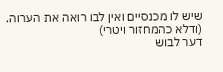שיש לו מכנסיים ואין לבו רואה את הערוה. (ודלא כהמחזור ויטרי)
דער לבוש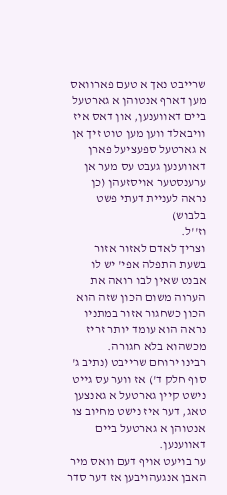שרייבט נאך א טעם פארוואס מען דארף אנטוהן א גארטעל ביים דאווענען, און דאס איז וויבאלד ווען מען טוט זיך אן א גארטעל ספעציעל פארן דאווענען געבט עס מער אן ערענסטער אויסזעהן (כן נראה לעניית דעתי פשט בלבוש)
וז''ל.
וצריך לאדם לאזור אזור בשעת התפלה אפי' יש לו אבנט שאין לבו רואה את הערוה משום הכון שזה הוא הכון כשחגור אזור במתניו נראה הוא עומד יותר זריז מכשהוא בלא חגורה.
רבינו ירוחם שרייבט (נתיב ג' סוף חלק ד') אז ווער עס גייט נישט קיין גארטעל א גאנצען טאג, דער איז נישט מחיוב צו אנטוהן א גארטעל ביים דאווענען.
ער בויעט אויף דעם וואס מיר האבן אנגעהויבען אז דער סדר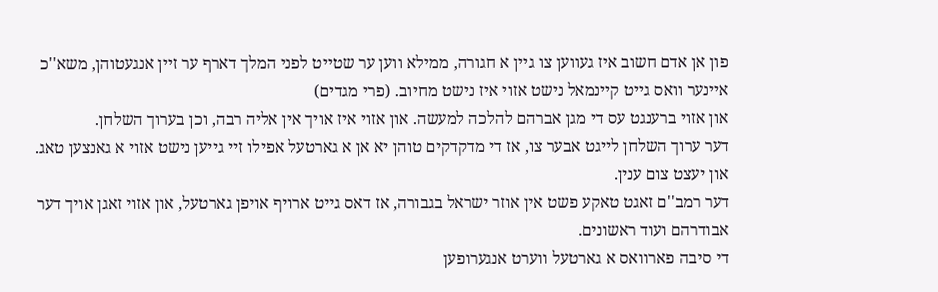פון אן אדם חשוב איז געווען צו גיין א חגורה, ממילא ווען ער שטייט לפני המלך דארף ער זיין אנגעטוהן, משא''כ איינער וואס גייט קיינמאל נישט אזוי איז נישט מחיוב. (פרי מגדים)
און אזוי ברענגט עס די מגן אברהם להלכה למעשה. און אזוי איז אויך אין אליה רבה, וכן בערוך השלחן.
דער ערוך השלחן לייגט אבער צו, אז די מדקדקים טוהן יא אן א גארטעל אפילו זיי גייען נישט אזוי א גאנצען טאג.
און יעצט צום ענין.
דער רמב''ם זאגט טאקע פשט אין אוזר ישראל בגבורה, אז דאס גייט ארויף אויפן גארטעל, און אזוי זאגן אויך דער אבודרהם ועוד ראשונים.
די סיבה פארוואס א גארטעל ווערט אנגערופען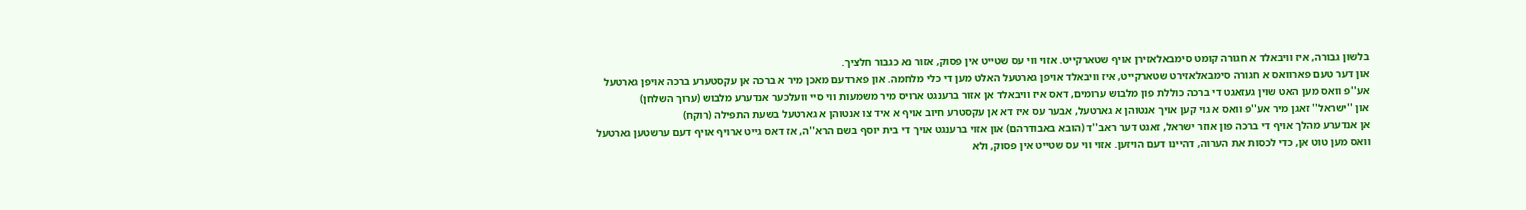בלשון גבורה, איז וויבאלד א חגורה קומט סימבאלאזירן אויף שטארקייט. אזוי ווי עס שטייט אין פסוק, אזור נא כגבור חלציך.
און דער טעם פארוואס א חגורה סימבאלאזירט שטארקייט, איז וויבאלד אויפן גארטעל האלט מען די כלי מלחמה. און פארדעם מאכן מיר א ברכה אן עקסטערע ברכה אויפן גארטעל אע''פ וואס מען האט שוין געזאגט די ברכה כוללת פון מלבוש ערומים, דאס איז וויבאלד אן אזור ברענגט ארויס מיר משמעות ווי סיי וועלכער אנדערע מלבוש (ערוך השלחן)
און ''ישראל'' זאגן מיר אע''פ וואס א גוי קען אויך אנטוהן א גארטעל, אבער עס איז דא אן עקסטרע חיוב אויף א איד צו אנטוהן א גארטעל בשעת התפילה (רוקח)
אן אנדערע מהלך אויף די ברכה פון אוזר ישראל, זאגט דער ראב''ד (הובא באבודרהם) און אזוי ברענגט אויך די בית יוסף בשם הרא''ה, אז דאס גייט ארויף אויף דעם ערשטען גארטעל וואס מען טוט אן, כדי לכסות את הערוה, דהיינו דעם הויזען. אזוי ווי עס שטייט אין פסוק, ולא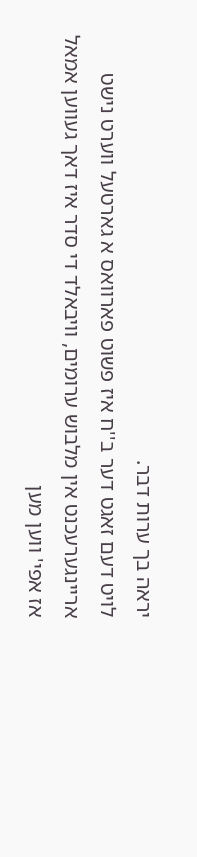יראה בך ערות דבר.
לויט דעם זאגט דער ב''ח איז פשוט פארוואס א גארטעל ווערט נישט אריינגערעכנט אין מלבוש ערומים, וויבאלד די סדר איז דאך געווען אמאל אז אפי' ווען מען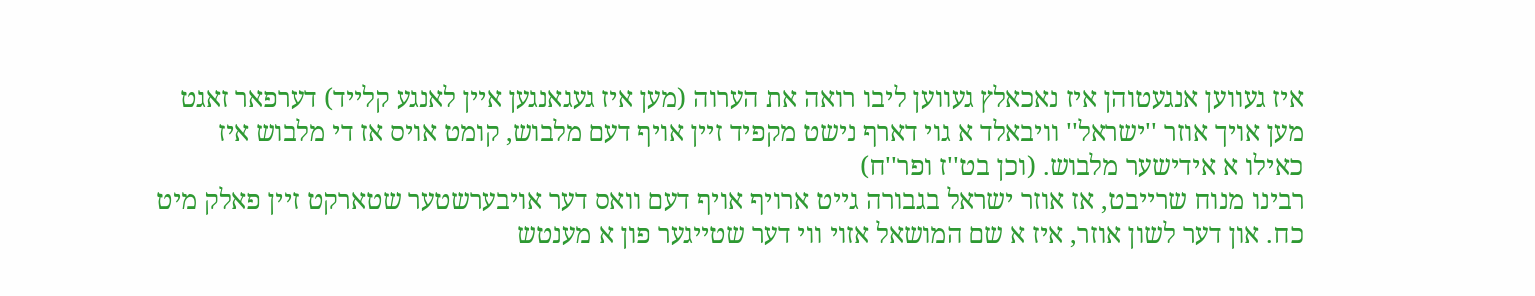איז געווען אנגעטוהן איז נאכאלץ געווען ליבו רואה את הערוה (מען איז געגאנגען איין לאנגע קלייד) דערפאר זאגט מען אויך אוזר ''ישראל'' וויבאלד א גוי דארף נישט מקפיד זיין אויף דעם מלבוש, קומט אויס אז די מלבוש איז כאילו א אידישער מלבוש. (וכן בט''ז ופר''ח)
רבינו מנוח שרייבט, אז אוזר ישראל בגבורה גייט ארויף אויף דעם וואס דער אויבערשטער שטארקט זיין פאלק מיט כח. און דער לשון אוזר, איז א שם המושאל אזוי ווי דער שטייגער פון א מענטש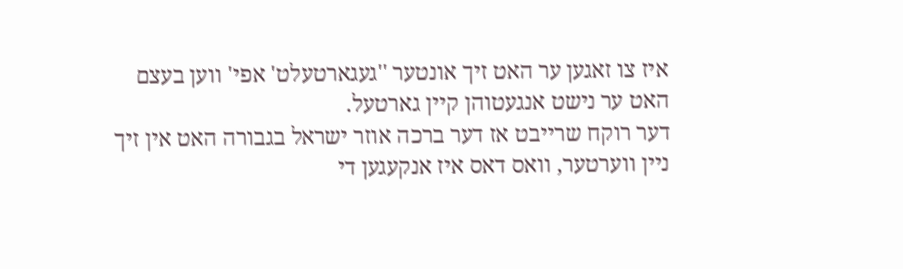איז צו זאגען ער האט זיך אונטער ''געגארטעלט' אפי' ווען בעצם האט ער נישט אנגעטוהן קיין גארטעל.
דער רוקח שרייבט אז דער ברכה אוזר ישראל בגבורה האט אין זיך ניין ווערטער, וואס דאס איז אנקעגען די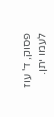פסוק, ד' עוז לעמו יתן.